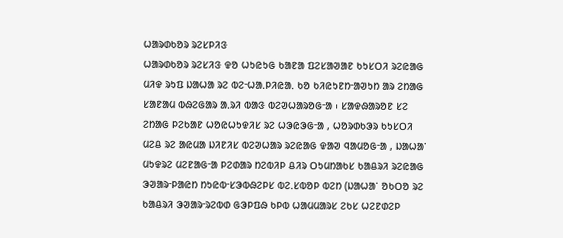ᱦᱟᱨᱰᱠᱚᱨ ᱨᱮᱥᱞᱤᱝ
ᱦᱟᱨᱰᱠᱚᱨ ᱨᱮᱥᱤᱝ ᱫᱚ ᱦᱩᱭᱩᱜ ᱠᱟᱱᱟ ᱯᱮᱥᱟᱣᱟᱱ ᱠᱩᱥᱛᱤ ᱨᱮᱭᱟᱜ ᱢᱤᱫ ᱨᱩᱯ ᱡᱟᱦᱟ ᱨᱮ ᱵᱮᱼᱦᱟᱹᱞᱤᱭᱟᱹ ᱠᱚ ᱠᱤᱭᱩᱱᱴᱼᱟᱣᱩᱴ ᱟᱨ ᱮᱴᱟᱜ ᱥᱟᱱᱟᱢ ᱵᱷᱮᱜᱟᱨ ᱟᱹᱨᱤ ᱵᱟᱝ ᱵᱮᱣᱦᱟᱨᱚᱜᱼᱟ ᱾ ᱥᱟᱫᱷᱟᱨᱚᱱ ᱥᱮ ᱮᱴᱟᱜ ᱞᱮᱠᱟᱱ ᱦᱚᱭᱦᱩᱫᱤᱥ ᱨᱮ ᱦᱳᱭᱳᱜᱼᱟ , ᱦᱚᱨᱰᱠᱳᱨ ᱠᱩᱥᱛᱤ ᱢᱮᱪ ᱨᱮ ᱟᱭᱢᱟ ᱡᱤᱱᱤᱥ ᱵᱮᱣᱦᱟᱨ ᱨᱮᱭᱟᱜ ᱫᱟᱣ ᱧᱟᱢᱚᱜᱼᱟ , ᱡᱟᱦᱟᱸ ᱢᱩᱫᱨᱮ ᱢᱮᱱᱟᱜᱼᱟ ᱞᱮᱰᱟᱨ ᱴᱮᱵᱤᱞ ᱪᱤᱨ ᱛᱩᱢᱴᱟᱠᱥ ᱠᱟᱪᱨᱤ ᱨᱮᱭᱟᱜ ᱳᱣᱟᱨᱼᱞᱟᱭᱴ ᱴᱩᱭᱵᱼᱥᱳᱵᱷᱮᱞᱥ ᱵᱮᱹᱥᱵᱚᱞ ᱵᱮᱴ (ᱡᱟᱦᱟᱸ ᱚᱠᱛᱚ ᱨᱮ ᱠᱟᱪᱨᱤ ᱳᱣᱟᱨᱼᱨᱮᱵᱰ ᱜᱳᱞᱯᱷ ᱠᱞᱵ ᱦᱟᱢᱢᱟᱨᱥ ᱮᱠᱥ ᱦᱮᱱᱰᱮᱞ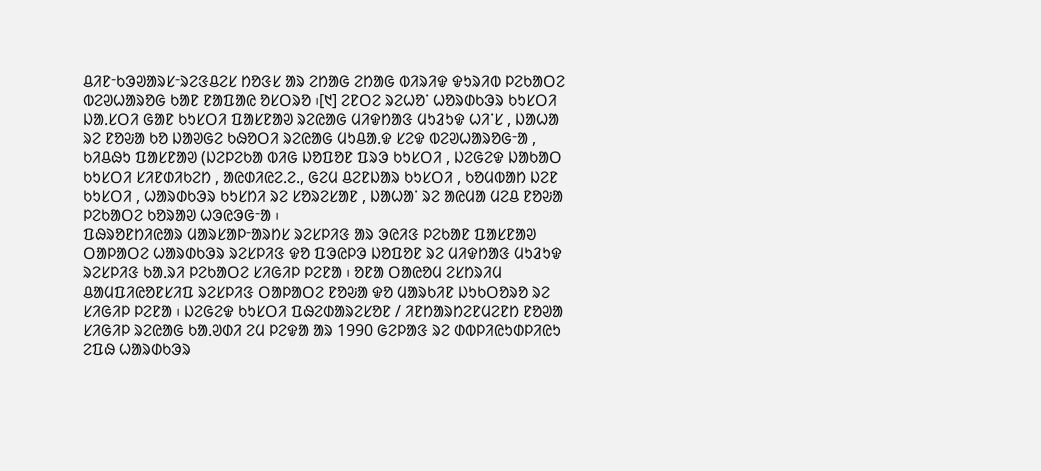ᱪᱤᱱᱼᱠᱳᱣᱟᱨᱥᱼᱨᱮᱝᱪᱮᱥ ᱴᱚᱝᱥ ᱟᱨ ᱮᱴᱟᱜ ᱮᱴᱟᱜ ᱵᱤᱨᱤᱫ ᱫᱩᱨᱤᱵ ᱞᱮᱠᱟᱛᱮ ᱵᱮᱣᱦᱟᱨᱚᱜ ᱠᱟᱱ ᱱᱟᱯᱟᱭ ᱚᱥᱛᱨᱚ ᱾[᱑] ᱮᱱᱛᱮ ᱨᱮᱦᱚᱸ ᱦᱚᱨᱰᱠᱳᱨ ᱠᱩᱥᱛᱤ ᱡᱟᱹᱥᱛᱤ ᱜᱟᱱ ᱠᱩᱥᱛᱤ ᱯᱟᱥᱱᱟᱣ ᱨᱮᱭᱟᱜ ᱢᱤᱫᱴᱟᱝ ᱢᱩᱲᱩᱫ ᱦᱤᱸᱥ , ᱡᱟᱦᱟ ᱨᱮ ᱱᱚᱶᱟ ᱠᱚ ᱡᱟᱣᱜᱮ ᱠᱷᱚᱛᱤ ᱨᱮᱭᱟᱜ ᱢᱩᱪᱟᱹᱫ ᱥᱮᱫ ᱵᱮᱣᱦᱟᱨᱚᱜᱼᱟ , ᱠᱤᱪᱷᱩ ᱯᱟᱥᱱᱟᱣ (ᱡᱮᱞᱮᱠᱟ ᱵᱤᱜ ᱡᱚᱯᱚᱱ ᱯᱨᱳ ᱠᱩᱥᱛᱤ , ᱡᱮᱜᱮᱫ ᱡᱟᱠᱟᱛ ᱠᱩᱥᱛᱤ ᱥᱤᱱᱰᱤᱠᱮᱴ , ᱟᱭᱰᱤᱭᱮᱹᱮᱹ, ᱜᱮᱢ ᱪᱮᱱᱡᱟᱨ ᱠᱩᱥᱛᱤ , ᱠᱚᱢᱵᱟᱴ ᱡᱮᱱ ᱠᱩᱥᱛᱤ , ᱦᱟᱨᱰᱠᱳᱨ ᱠᱩᱥᱴᱤ ᱨᱮ ᱥᱚᱨᱮᱥᱟᱱ , ᱡᱟᱦᱟᱸ ᱨᱮ ᱟᱭᱢᱟ ᱢᱮᱪ ᱱᱚᱶᱟ ᱞᱮᱠᱟᱛᱮ ᱠᱚᱨᱟᱣ ᱦᱳᱭᱳᱜᱼᱟ ᱾
ᱯᱷᱨᱚᱱᱴᱤᱭᱟᱨ ᱢᱟᱨᱥᱟᱞᱼᱟᱨᱴᱥ ᱨᱮᱥᱞᱤᱝ ᱟᱨ ᱳᱭᱤᱝ ᱞᱮᱠᱟᱱ ᱯᱟᱥᱱᱟᱣ ᱛᱟᱞᱟᱛᱮ ᱦᱟᱨᱰᱠᱳᱨ ᱨᱮᱥᱞᱤᱝ ᱫᱚ ᱯᱳᱭᱞᱳ ᱡᱚᱯᱚᱱ ᱨᱮ ᱢᱤᱫᱴᱟᱝ ᱢᱩᱲᱩᱫ ᱨᱮᱥᱞᱤᱝ ᱠᱟᱹᱨᱤ ᱞᱮᱠᱟᱛᱮ ᱥᱤᱜᱤᱞ ᱞᱮᱱᱟ ᱾ ᱚᱱᱟ ᱛᱟᱭᱚᱢ ᱮᱥᱴᱨᱤᱢ ᱪᱟᱢᱯᱤᱭᱚᱱᱥᱤᱯ ᱨᱮᱥᱞᱤᱝ ᱛᱟᱞᱟᱛᱮ ᱱᱚᱶᱟ ᱫᱚ ᱢᱟᱨᱠᱤᱱ ᱡᱩᱠᱛᱚᱨᱚ ᱨᱮ ᱥᱤᱜᱤᱞ ᱞᱮᱱᱟ ᱾ ᱡᱮᱜᱮᱫ ᱠᱩᱥᱛᱤ ᱯᱷᱮᱰᱟᱨᱮᱥᱚᱱ / ᱤᱱᱴᱟᱨᱴᱮᱱᱢᱮᱱᱴ ᱱᱚᱣᱟ ᱥᱤᱜᱤᱞ ᱨᱮᱭᱟᱜ ᱠᱟᱹᱣᱰᱤ ᱮᱢ ᱞᱮᱫᱟ ᱟᱨ 1990 ᱜᱮᱞᱟᱝ ᱨᱮ ᱰᱵᱞᱤᱭᱩᱰᱞᱤᱭᱩ ᱮᱯᱷ ᱦᱟᱨᱰᱠᱳᱨ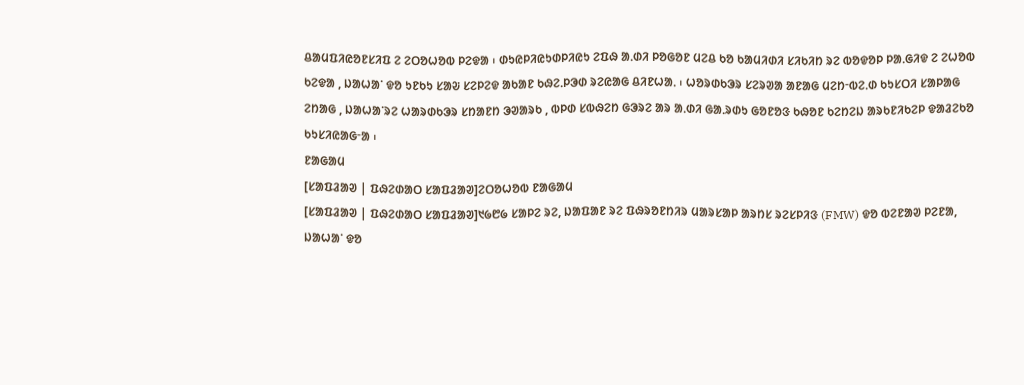ᱪᱟᱢᱯᱤᱭᱚᱱᱥᱤᱯ ᱮ ᱮᱛᱚᱦᱚᱵ ᱞᱮᱫᱟ ᱾ ᱰᱩᱭᱞᱤᱭᱩᱰᱞᱤᱭᱩ ᱮᱯᱷ ᱟᱹᱰᱤ ᱞᱚᱜᱚᱱ ᱢᱮᱪ ᱠᱚ ᱠᱟᱢᱤᱰᱤ ᱥᱤᱠᱤᱴ ᱨᱮ ᱵᱚᱫᱚᱞ ᱞᱟᱹᱜᱤᱫ ᱮ ᱮᱦᱚᱵ ᱠᱮᱫᱟ , ᱡᱟᱦᱟᱸ ᱫᱚ ᱩᱱᱠᱩ ᱥᱟᱶ ᱥᱮᱞᱮᱫ ᱟᱠᱟᱱ ᱠᱷᱮᱹᱞᱳᱰ ᱨᱮᱭᱟᱜ ᱪᱤᱱᱦᱟᱹ ᱾ ᱦᱚᱨᱰᱠᱳᱨ ᱥᱮᱨᱣᱟ ᱟᱱᱟᱜ ᱢᱮᱴᱼᱵᱮᱹᱰ ᱠᱩᱥᱛᱤ ᱥᱟᱞᱟᱜ ᱮᱴᱟᱜ , ᱡᱟᱦᱟᱸᱨᱮ ᱦᱟᱨᱰᱠᱳᱨ ᱥᱴᱟᱱᱴ ᱳᱣᱟᱨᱠ , ᱵᱞᱰ ᱥᱵᱷᱮᱴ ᱜᱳᱨᱮ ᱟᱨ ᱟᱹᱰᱤ ᱜᱟᱹᱨᱰᱩ ᱜᱚᱱᱚᱝ ᱠᱷᱚᱱ ᱠᱮᱴᱮᱡ ᱟᱨᱠᱱᱤᱠᱮᱞ ᱫᱟᱲᱮᱠᱚ ᱠᱩᱥᱤᱭᱟᱜᱼᱟ ᱾
ᱱᱟᱜᱟᱢ
[ᱥᱟᱯᱲᱟᱣ | ᱯᱷᱮᱰᱟᱛ ᱥᱟᱯᱲᱟᱣ]ᱮᱛᱚᱦᱚᱵ ᱱᱟᱜᱟᱢ
[ᱥᱟᱯᱲᱟᱣ | ᱯᱷᱮᱰᱟᱛ ᱥᱟᱯᱲᱟᱣ]᱑᱙᱘᱙ ᱥᱟᱞᱮ ᱨᱮ, ᱡᱟᱯᱟᱱ ᱨᱮ ᱯᱷᱨᱚᱱᱴᱤᱨ ᱢᱟᱨᱥᱟᱞ ᱟᱨᱴᱥ ᱨᱮᱥᱞᱤᱝ (FMW) ᱫᱚ ᱵᱮᱱᱟᱣ ᱞᱮᱱᱟ, ᱡᱟᱦᱟᱸ ᱫᱚ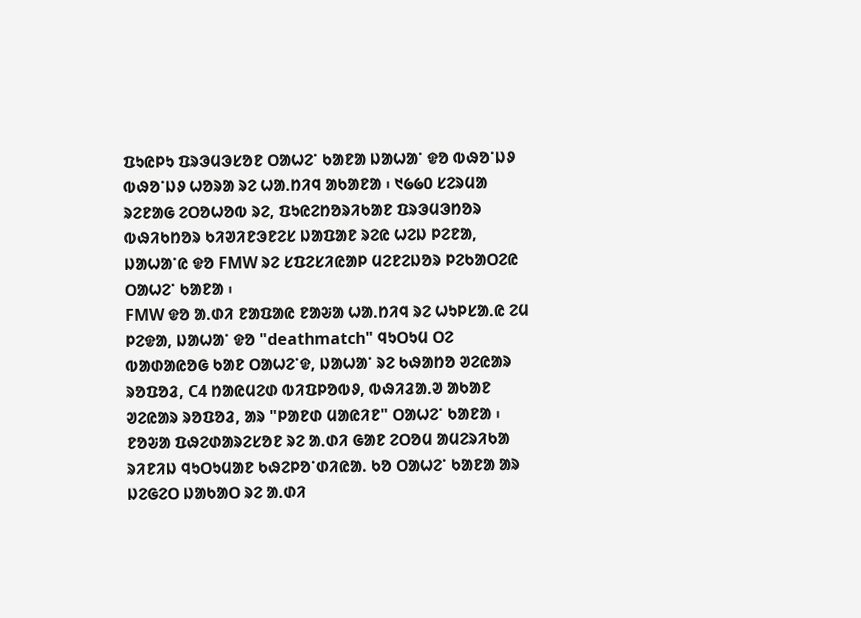ᱯᱩᱭᱞᱩ ᱯᱨᱳᱢᱳᱥᱚᱱ ᱛᱟᱦᱮᱸ ᱠᱟᱱᱟ ᱡᱟᱦᱟᱸ ᱫᱚ ᱵᱷᱚᱸᱡᱽ ᱵᱷᱚᱸᱡᱽ ᱦᱚᱨᱟ ᱨᱮ ᱦᱟᱹᱴᱤᱧ ᱟᱠᱟᱱᱟ ᱾ ᱑᱙᱙᱐ ᱥᱮᱨᱢᱟ ᱨᱮᱱᱟᱜ ᱮᱛᱚᱦᱚᱵ ᱨᱮ, ᱯᱩᱭᱮᱴᱚᱨᱤᱠᱟᱱ ᱯᱨᱳᱢᱳᱴᱚᱨ ᱵᱷᱤᱠᱴᱚᱨ ᱠᱤᱣᱤᱱᱳᱱᱮᱥ ᱡᱟᱯᱟᱱ ᱨᱮᱭ ᱦᱮᱡ ᱞᱮᱱᱟ, ᱡᱟᱦᱟᱸᱭ ᱫᱚ FMW ᱨᱮ ᱥᱯᱮᱥᱤᱭᱟᱞ ᱢᱮᱱᱮᱡᱚᱨ ᱞᱮᱠᱟᱛᱮᱭ ᱛᱟᱦᱮᱸ ᱠᱟᱱᱟ ᱾
FMW ᱫᱚ ᱟᱹᱰᱤ ᱱᱟᱯᱟᱭ ᱱᱟᱶᱟ ᱦᱟᱹᱴᱤᱧ ᱨᱮ ᱦᱩᱞᱥᱟᱹᱭ ᱮᱢ ᱞᱮᱫᱟ, ᱡᱟᱦᱟᱸ ᱫᱚ "deathmatch" ᱧᱩᱛᱩᱢ ᱛᱮ ᱵᱟᱰᱟᱭᱚᱜ ᱠᱟᱱ ᱛᱟᱦᱮᱸᱫ, ᱡᱟᱦᱟᱸ ᱨᱮ ᱠᱷᱟᱴᱚ ᱣᱮᱭᱟᱨ ᱨᱚᱯᱚᱲ, C4 ᱴᱟᱭᱢᱮᱰ ᱵᱤᱯᱞᱚᱵᱽ, ᱵᱷᱤᱲᱟᱹᱣ ᱟᱠᱟᱱ ᱣᱮᱭᱟᱨ ᱨᱚᱯᱚᱲ, ᱟᱨ "ᱞᱟᱱᱰ ᱢᱟᱭᱤᱱ" ᱛᱟᱦᱮᱸ ᱠᱟᱱᱟ ᱾ ᱱᱚᱶᱟ ᱯᱷᱮᱰᱟᱨᱮᱥᱚᱱ ᱨᱮ ᱟᱹᱰᱤ ᱜᱟᱱ ᱮᱛᱚᱢ ᱟᱢᱮᱨᱤᱠᱟ ᱨᱤᱱᱤᱡ ᱧᱩᱛᱩᱢᱟᱱ ᱠᱷᱮᱞᱚᱸᱰᱤᱭᱟ. ᱠᱚ ᱛᱟᱦᱮᱸ ᱠᱟᱱᱟ ᱟᱨ ᱡᱮᱜᱮᱛ ᱡᱟᱠᱟᱛ ᱨᱮ ᱟᱹᱰᱤ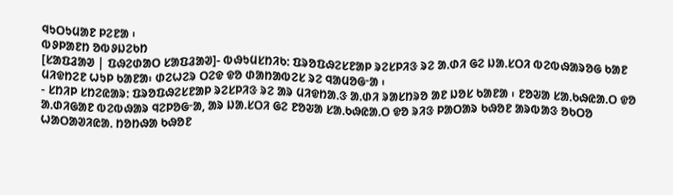ᱧᱩᱛᱩᱢᱟᱱ ᱞᱮᱱᱟ ᱾
ᱵᱽᱞᱟᱱᱴ ᱚᱵᱽᱡᱮᱠᱴ
[ᱥᱟᱯᱲᱟᱣ | ᱯᱷᱮᱰᱟᱛ ᱥᱟᱯᱲᱟᱣ]- ᱵᱷᱩᱢᱥᱴᱤᱠ: ᱯᱨᱚᱯᱷᱮᱥᱱᱟᱞ ᱨᱮᱥᱞᱤᱝ ᱨᱮ ᱟᱹᱰᱤ ᱜᱮ ᱡᱟᱹᱥᱛᱤ ᱵᱮᱵᱷᱟᱨᱚᱜ ᱠᱟᱱ ᱢᱤᱫᱴᱮᱱ ᱦᱩᱞ ᱠᱟᱱᱟ᱾ ᱰᱮᱦᱮᱨ ᱛᱮᱫ ᱫᱚ ᱰᱟᱴᱟᱵᱮᱥ ᱨᱮ ᱧᱟᱢᱚᱜᱼᱟ ᱾
- ᱥᱴᱤᱞ ᱥᱴᱮᱭᱟᱨ: ᱯᱨᱚᱯᱷᱮᱥᱱᱟᱞ ᱨᱮᱥᱞᱤᱝ ᱨᱮ ᱟᱨ ᱢᱤᱫᱴᱟᱹᱝ ᱟᱹᱰᱤ ᱨᱟᱥᱴᱨᱚ ᱟᱱ ᱡᱚᱥ ᱠᱟᱱᱟ ᱾ ᱱᱚᱶᱟ ᱥᱟᱹᱠᱷᱭᱟᱹᱛ ᱫᱚ ᱟᱹᱰᱤᱜᱟᱱ ᱵᱮᱵᱷᱟᱨ ᱧᱮᱞᱚᱜᱼᱟ, ᱟᱨ ᱡᱟᱹᱥᱛᱤ ᱜᱮ ᱱᱚᱶᱟ ᱥᱟᱹᱠᱷᱭᱟᱹᱛ ᱫᱚ ᱨᱤᱝ ᱞᱟᱛᱟᱨ ᱠᱷᱚᱱ ᱟᱨᱵᱟᱝ ᱚᱠᱛᱚ ᱦᱟᱛᱟᱣᱤᱭᱟᱹ ᱴᱚᱴᱷᱟ ᱠᱷᱚᱱ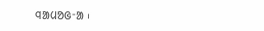ᱧᱟᱢᱚᱜᱼᱟ ᱾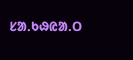ᱥᱟᱹᱠᱷᱭᱟᱹᱛ